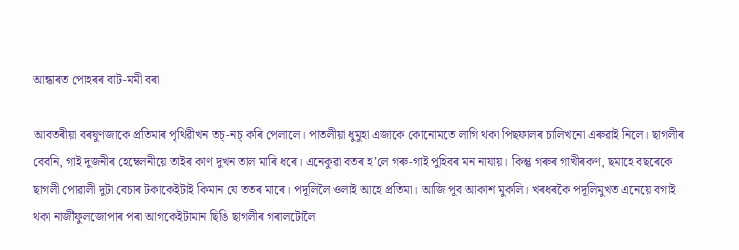আন্ধাৰত পোহৰৰ বাট-মমী বৰা

আবতৰীয়া বৰষুণজাকে প্রতিমাৰ পৃথিৱীখন তচ্-নচ্ কৰি পেলালে। পাতলীয়া ধুমুহা এজাকে কোনোমতে লাগি থকা পিছফালৰ চালিখনো এৰুৱাই নিলে। ছাগলীৰ বেবনি, গাই দুজনীৰ হেম্বেলনীয়ে তাইৰ কাণ দুখন তাল মাৰি ধৰে। এনেকুৱা বতৰ হ’লে গৰু-গাই পুহিবৰ মন নাযায়। কিন্তু গৰুৰ গাখীৰকণ, ছমাহে বছৰেকে ছাগলী পোৱালী দুটা বেচাৰ টকাকেইটাই কিমান যে ততৰ মাৰে। পদূলিলৈ ওলাই আহে প্রতিমা। আজি পূব আকাশ মুকলি। খৰধৰকৈ পদূলিমুখত এনেয়ে বগাই থকা নার্জীফুলজোপাৰ পৰা আগকেইটামান ছিঙি ছাগলীৰ গৰালটোলৈ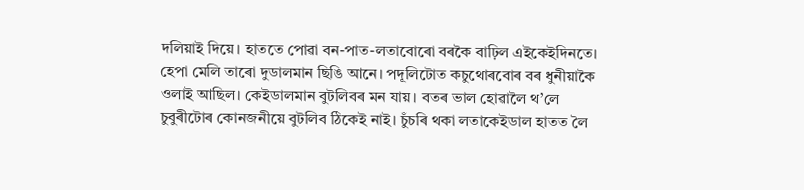দলিয়াই দিয়ে। হাততে পোৱা বন-পাত-লতাবোৰো বৰকৈ বাঢ়িল এইকেইদিনতে। হেপা মেলি তাৰো দুডালমান ছিঙি আনে। পদূলিটোত কচুথোৰবোৰ বৰ ধুনীয়াকৈ ওলাই আছিল। কেইডালমান বুটলিবৰ মন যায়। বতৰ ভাল হোৱালৈ থ’লে চুবুৰীটোৰ কোনজনীয়ে বুটলিব ঠিকেই নাই। চুঁচৰি থকা লতাকেইডাল হাতত লৈ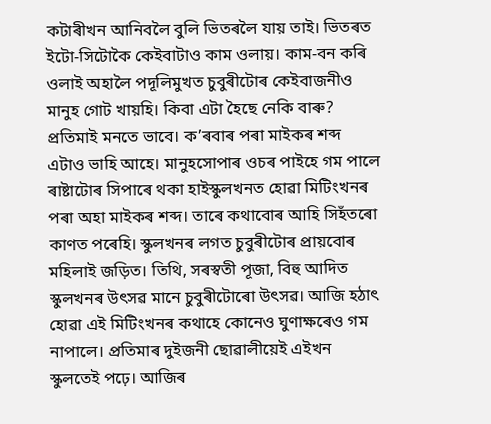কটাৰীখন আনিবলৈ বুলি ভিতৰলৈ যায় তাই। ভিতৰত ইটো-সিটোকৈ কেইবাটাও কাম ওলায়। কাম-বন কৰি ওলাই অহালৈ পদূলিমুখত চুবুৰীটোৰ কেইবাজনীও মানুহ গোট খায়হি। কিবা এটা হৈছে নেকি বাৰু? প্রতিমাই মনতে ভাবে। ক’ৰবাৰ পৰা মাইকৰ শব্দ এটাও ভাহি আহে। মানুহসোপাৰ ওচৰ পাইহে গম পালে ৰাষ্টাটোৰ সিপাৰে থকা হাইস্কুলখনত হোৱা মিটিংখনৰ পৰা অহা মাইকৰ শব্দ। তাৰে কথাবোৰ আহি সিহঁতৰো কাণত পৰেহি। স্কুলখনৰ লগত চুবুৰীটোৰ প্ৰায়বোৰ মহিলাই জড়িত। তিথি, সৰস্বতী পূজা, বিহু আদিত স্কুলখনৰ উৎসৱ মানে চুবুৰীটোৰো উৎসৱ। আজি হঠাৎ হোৱা এই মিটিংখনৰ কথাহে কোনেও ঘুণাক্ষৰেও গম নাপালে। প্রতিমাৰ দুইজনী ছোৱালীয়েই এইখন স্কুলতেই পঢ়ে। আজিৰ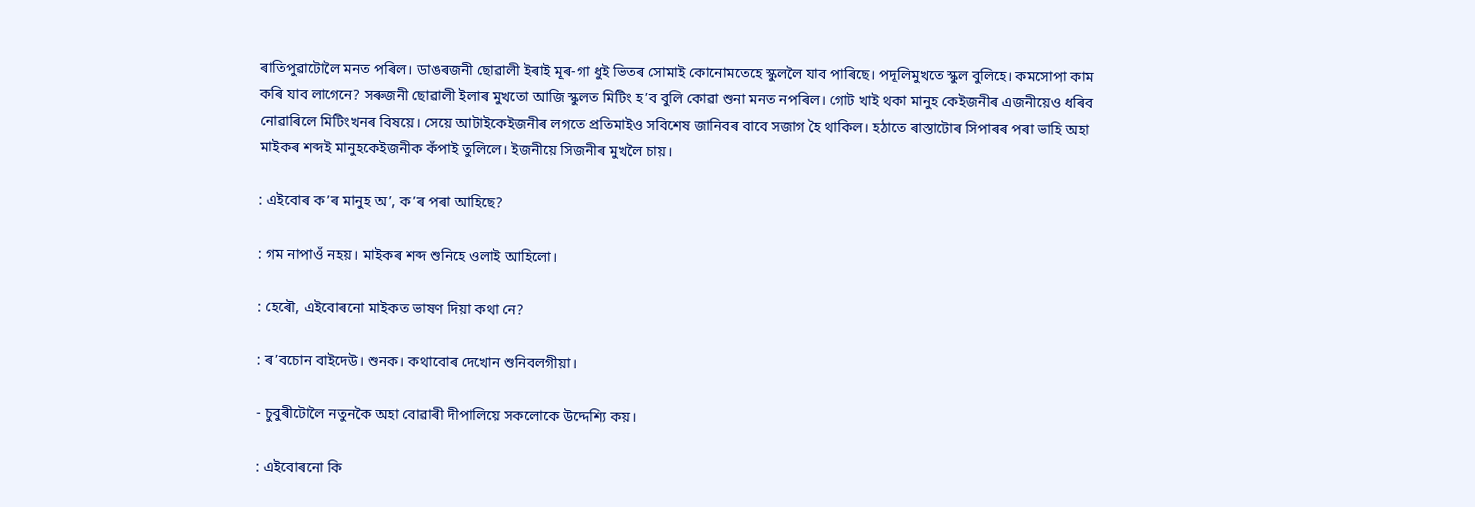ৰাতিপুৱাটোলৈ মনত পৰিল। ডাঙৰজনী ছোৱালী ইৰাই মূৰ-গা ধুই ভিতৰ সোমাই কোনোমতেহে স্কুললৈ যাব পাৰিছে। পদূলিমুখতে স্কুল বুলিহে। কমসোপা কাম কৰি যাব লাগেনে? সৰুজনী ছোৱালী ইলাৰ মুখতো আজি স্কুলত মিটিং হ’ব বুলি কোৱা শুনা মনত নপৰিল। গোট খাই থকা মানুহ কেইজনীৰ এজনীয়েও ধৰিব নোৱাৰিলে মিটিংখনৰ বিষয়ে। সেয়ে আটাইকেইজনীৰ লগতে প্রতিমাইও সবিশেষ জানিবৰ বাবে সজাগ হৈ থাকিল। হঠাতে ৰাস্তাটোৰ সিপাৰৰ পৰা ভাহি অহা মাইকৰ শব্দই মানুহকেইজনীক কঁপাই তুলিলে। ইজনীয়ে সিজনীৰ মুখলৈ চায়।

: এইবোৰ ক’ৰ মানুহ অ’, ক’ৰ পৰা আহিছে?

: গম নাপাওঁ নহয়। মাইকৰ শব্দ শুনিহে ওলাই আহিলো।

: হেৰৌ, এইবোৰনো মাইকত ভাষণ দিয়া কথা নে?

: ৰ’বচোন বাইদেউ। শুনক। কথাবোৰ দেখোন শুনিবলগীয়া।

- চুবুৰীটোলৈ নতুনকৈ অহা বোৱাৰী দীপালিয়ে সকলোকে উদ্দেশ্যি কয়।

: এইবোৰনো কি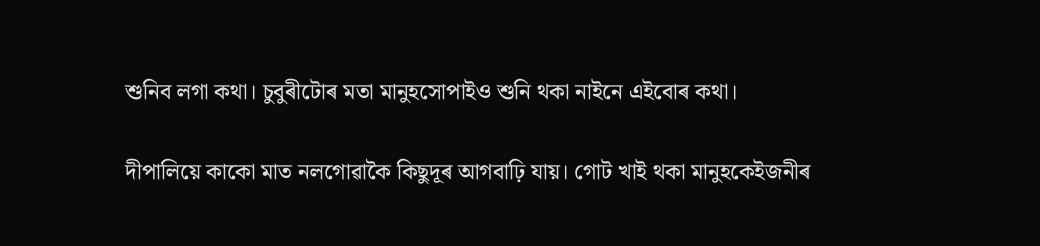শুনিব লগা কথা। চুবুৰীটোৰ মতা মানুহসোপাইও শুনি থকা নাইনে এইবোৰ কথা।

দীপালিয়ে কাকো মাত নলগোৱাকৈ কিছুদূৰ আগবাঢ়ি যায়। গোট খাই থকা মানুহকেইজনীৰ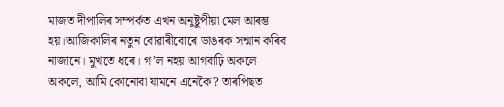মাজত দীপালিৰ সম্পৰ্কত এখন অনুষ্টুপীয়া মেল আৰম্ভ হয়।আজিকালিৰ নতুন বোৱাৰীবোৰে ডাঙৰক সন্মান কৰিব নাজানে। মুখতে ধৰে। গ’ল নহয় আগবাঢ়ি অকলে অকলে, আমি কোনোবা যামনে এনেকৈ? তাৰপিছত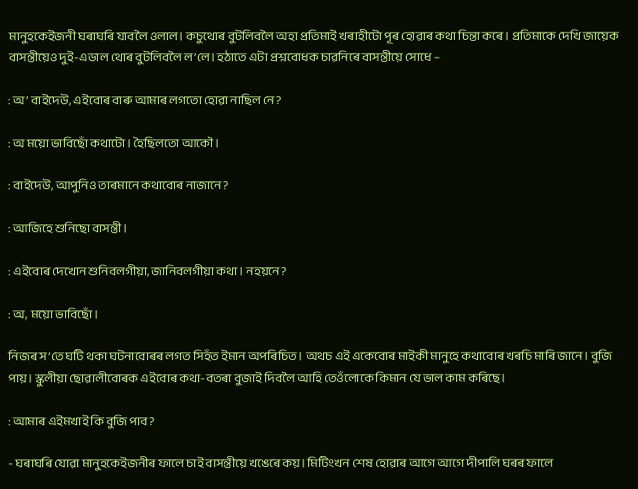মানুহকেইজনী ঘৰাঘৰি যাবলৈ ওলাল। কচুথোৰ বুটলিবলৈ অহা প্রতিমাই খৰাহীটো পূৰ হোৱাৰ কথা চিন্তা কৰে। প্রতিমাকে দেখি জায়েক বাসন্তীয়েও দুই-এডাল থোৰ বুটলিবলৈ ল’লে। হঠাতে এটা প্রশ্নবোধক চাৱনিৰে বাসন্তীয়ে সোধে –

: অ’ বাইদেউ, এইবোৰ বাৰু আমাৰ লগতো হোৱা নাছিল নে?

: অ ময়ো ভাবিছোঁ কথাটো। হৈছিলতো আকৌ।

: বাইদেউ, আপুনিও তাৰমানে কথাবোৰ নাজানে?

: আজিহে শুনিছো বাসন্তী।

: এইবোৰ দেখোন শুনিবলগীয়া, জানিবলগীয়া কথা। নহয়নে?

: অ, ময়ো ভাবিছোঁ।

নিজৰ স’তে ঘটি থকা ঘটনাবোৰৰ লগত সিহঁত ইমান অপৰিচিত। অথচ এই একেবোৰ মাইকী মানুহে কথাবোৰ খৰচি মাৰি জানে। বুজি পায়। স্কুলীয়া ছোৱালীবোৰক এইবোৰ কথা-বতৰা বুজাই দিবলৈ আহি তেওঁলোকে কিমান যে ভাল কাম কৰিছে।

: আমাৰ এইমখাই কি বুজি পাব?

- ঘৰাঘৰি যোৱা মানুহকেইজনীৰ ফালে চাই বাসন্তীয়ে খঙেৰে কয়। মিটিংখন শেষ হোৱাৰ আগে আগে দীপালি ঘৰৰ ফালে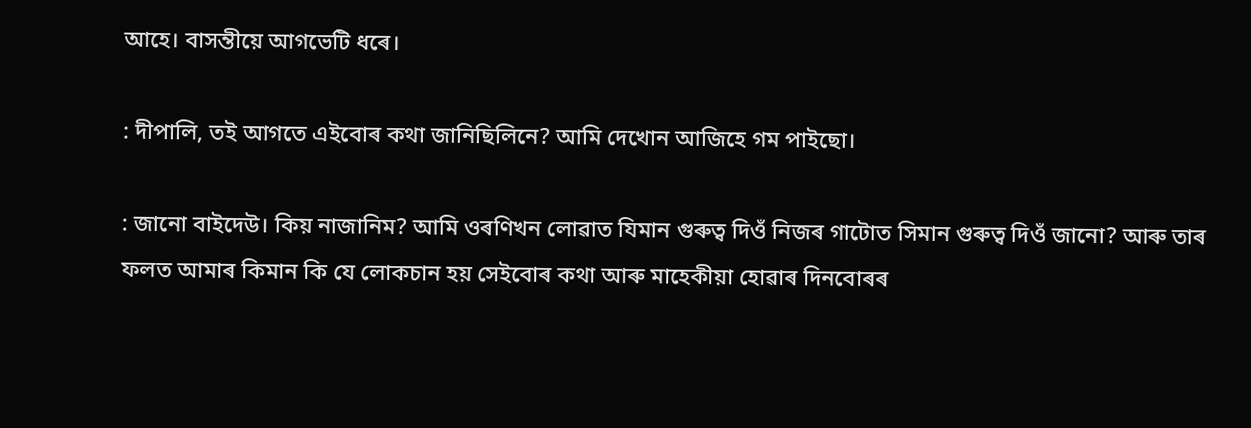আহে। বাসন্তীয়ে আগভেটি ধৰে।

: দীপালি, তই আগতে এইবোৰ কথা জানিছিলিনে? আমি দেখোন আজিহে গম পাইছো।

: জানো বাইদেউ। কিয় নাজানিম? আমি ওৰণিখন লোৱাত যিমান গুৰুত্ব দিওঁ নিজৰ গাটোত সিমান গুৰুত্ব দিওঁ জানো? আৰু তাৰ ফলত আমাৰ কিমান কি যে লোকচান হয় সেইবোৰ কথা আৰু মাহেকীয়া হোৱাৰ দিনবোৰৰ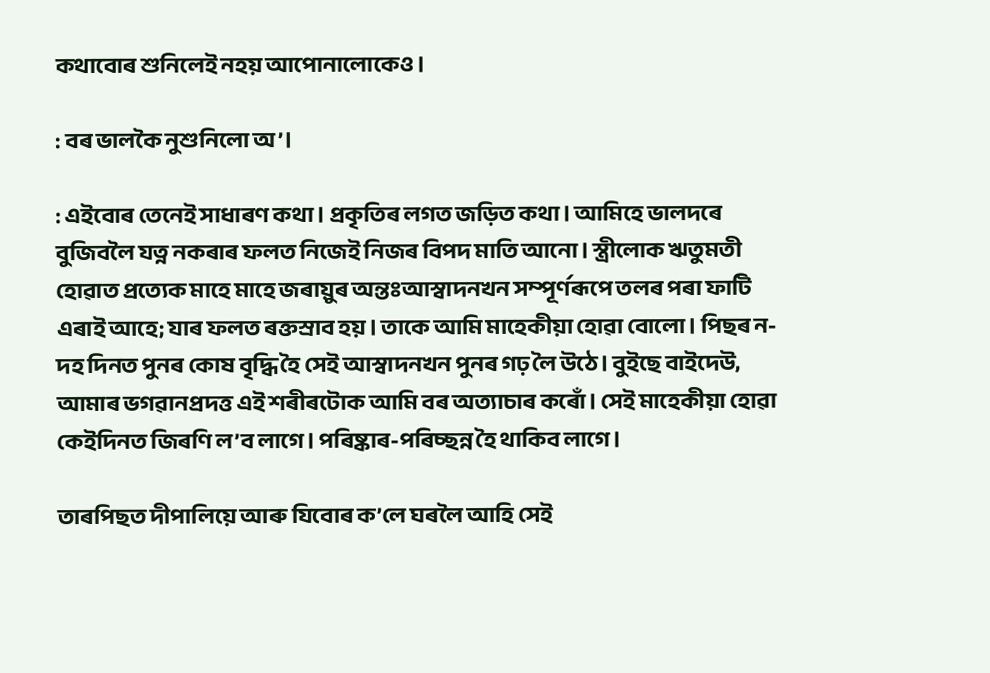কথাবোৰ শুনিলেই নহয় আপোনালোকেও।

: বৰ ভালকৈ নুশুনিলো অ’।

: এইবোৰ তেনেই সাধাৰণ কথা। প্ৰকৃতিৰ লগত জড়িত কথা। আমিহে ভালদৰে বুজিবলৈ যত্ন নকৰাৰ ফলত নিজেই নিজৰ বিপদ মাতি আনো। স্ত্রীলোক ঋতুমতী হোৱাত প্রত্যেক মাহে মাহে জৰায়ুৰ অন্তঃআস্বাদনখন সম্পূৰ্ণৰূপে তলৰ পৰা ফাটি এৰাই আহে; যাৰ ফলত ৰক্তস্রাব হয়। তাকে আমি মাহেকীয়া হোৱা বোলো। পিছৰ ন-দহ দিনত পুনৰ কোষ বৃদ্ধি হৈ সেই আস্বাদনখন পুনৰ গঢ় লৈ উঠে। বুইছে বাইদেউ, আমাৰ ভগৱানপ্রদত্ত এই শৰীৰটোক আমি বৰ অত্যাচাৰ কৰোঁ। সেই মাহেকীয়া হোৱা কেইদিনত জিৰণি ল’ব লাগে। পৰিষ্কাৰ-পৰিচ্ছন্ন হৈ থাকিব লাগে।

তাৰপিছত দীপালিয়ে আৰু যিবোৰ ক’লে ঘৰলৈ আহি সেই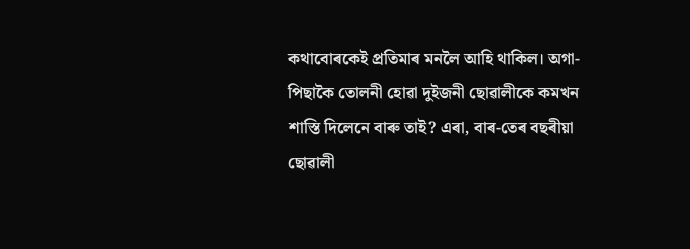কথাবোৰকেই প্রতিমাৰ মনলৈ আহি থাকিল। অগা-পিছাকৈ তোলনী হোৱা দুইজনী ছোৱালীকে কমখন শাস্তি দিলেনে বাৰু তাই? এৰা, বাৰ-তেৰ বছৰীয়া ছোৱালী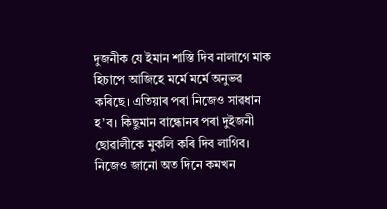দুজনীক যে ইমান শাস্তি দিব নালাগে মাক হিচাপে আজিহে মর্মে মর্মে অনুভৱ কৰিছে। এতিয়াৰ পৰা নিজেও সাৱধান হ’ব। কিছুমান বান্ধোনৰ পৰা দুইজনী ছোৱালীকে মুকলি কৰি দিব লাগিব। নিজেও জানো অত দিনে কমখন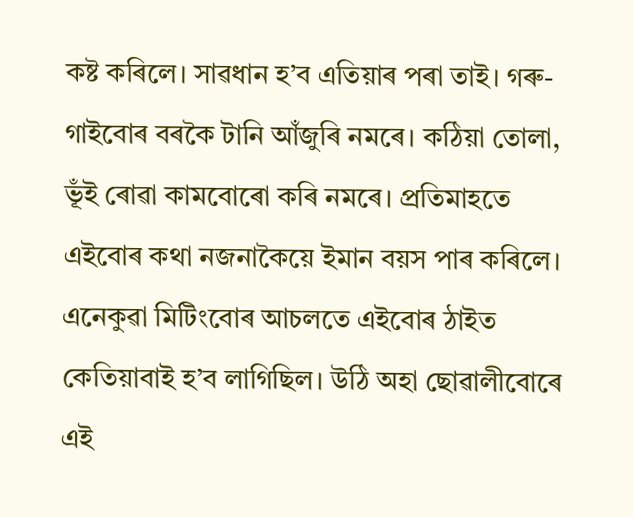কষ্ট কৰিলে। সাৱধান হ’ব এতিয়াৰ পৰা তাই। গৰু-গাইবোৰ বৰকৈ টানি আঁজুৰি নমৰে। কঠিয়া তোলা, ভূঁই ৰোৱা কামবোৰো কৰি নমৰে। প্ৰতিমাহতে এইবোৰ কথা নজনাকৈয়ে ইমান বয়স পাৰ কৰিলে। এনেকুৱা মিটিংবোৰ আচলতে এইবোৰ ঠাইত কেতিয়াবাই হ’ব লাগিছিল। উঠি অহা ছোৱালীবোৰে এই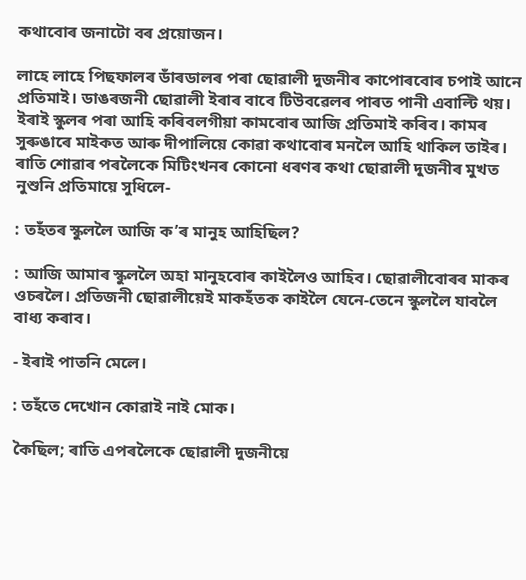কথাবোৰ জনাটো বৰ প্ৰয়োজন।

লাহে লাহে পিছফালৰ ডাঁৰডালৰ পৰা ছোৱালী দুজনীৰ কাপোৰবোৰ চপাই আনে প্রতিমাই। ডাঙৰজনী ছোৱালী ইৰাৰ বাবে টিউবৱেলৰ পাৰত পানী এবাল্টি থয়। ইৰাই স্কুলৰ পৰা আহি কৰিবলগীয়া কামবোৰ আজি প্রতিমাই কৰিব। কামৰ সুৰুঙাৰে মাইকত আৰু দীপালিয়ে কোৱা কথাবোৰ মনলৈ আহি থাকিল তাইৰ। ৰাতি শোৱাৰ পৰলৈকে মিটিংখনৰ কোনো ধৰণৰ কথা ছোৱালী দুজনীৰ মুখত নুশুনি প্রতিমায়ে সুধিলে-

: তহঁতৰ স্কুললৈ আজি ক’ৰ মানুহ আহিছিল?

: আজি আমাৰ স্কুললৈ অহা মানুহবোৰ কাইলৈও আহিব। ছোৱালীবোৰৰ মাকৰ ওচৰলৈ। প্ৰতিজনী ছোৱালীয়েই মাকহঁতক কাইলৈ যেনে-তেনে স্কুললৈ যাবলৈ বাধ্য কৰাব।

- ইৰাই পাতনি মেলে।

: তহঁতে দেখোন কোৱাই নাই মোক।

কৈছিল; ৰাতি এপৰলৈকে ছোৱালী দুজনীয়ে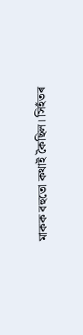মাকক বহুতো কথাই কৈছিল। সিহঁতৰ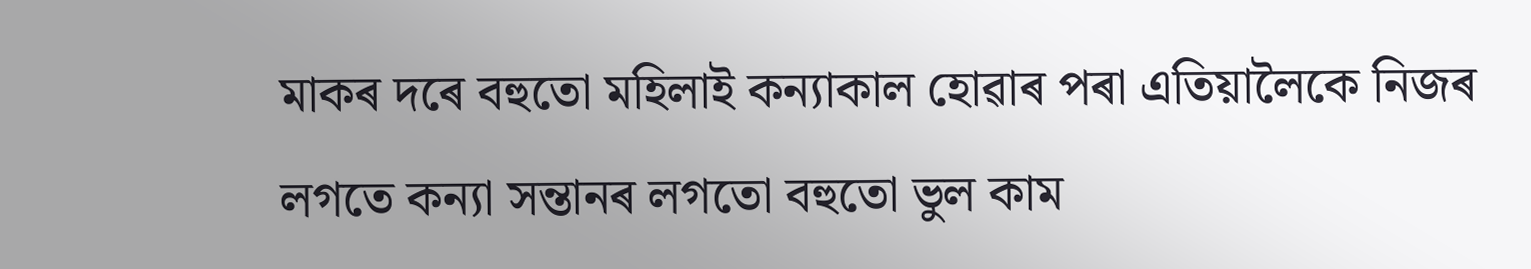মাকৰ দৰে বহুতো মহিলাই কন্যাকাল হোৱাৰ পৰা এতিয়ালৈকে নিজৰ লগতে কন্যা সন্তানৰ লগতো বহুতো ভুল কাম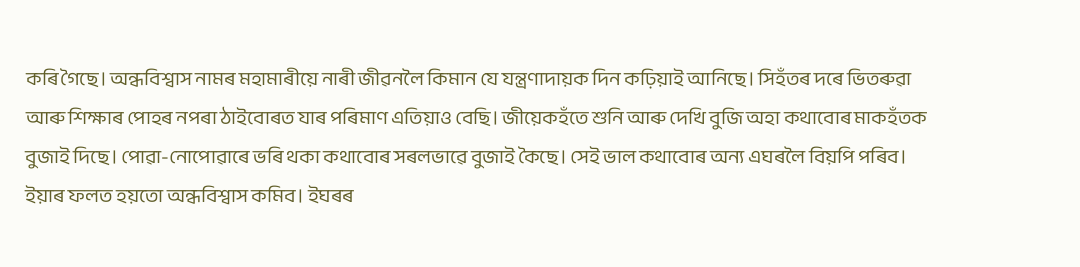কৰি গৈছে। অন্ধবিশ্বাস নামৰ মহামাৰীয়ে নাৰী জীৱনলৈ কিমান যে যন্ত্রণাদায়ক দিন কঢ়িয়াই আনিছে। সিহঁতৰ দৰে ভিতৰুৱা আৰু শিক্ষাৰ পোহৰ নপৰা ঠাইবোৰত যাৰ পৰিমাণ এতিয়াও বেছি। জীয়েকহঁতে শুনি আৰু দেখি বুজি অহা কথাবোৰ মাকহঁতক বুজাই দিছে। পোৱা-নোপোৱাৰে ভৰি থকা কথাবোৰ সৰলভাৱে বুজাই কৈছে। সেই ভাল কথাবোৰ অন্য এঘৰলৈ বিয়পি পৰিব। ইয়াৰ ফলত হয়তো অন্ধবিশ্বাস কমিব। ইঘৰৰ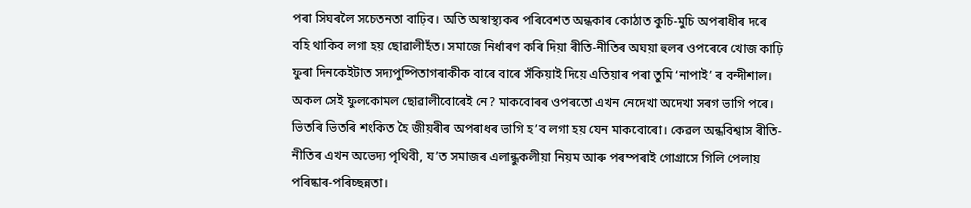পৰা সিঘৰলৈ সচেতনতা বাঢ়িব। অতি অস্বাস্থ্যকৰ পৰিবেশত অন্ধকাৰ কোঠাত কুচি-মুচি অপৰাধীৰ দৰে বহি থাকিব লগা হয় ছোৱালীহঁত। সমাজে নির্ধাৰণ কৰি দিয়া ৰীতি-নীতিৰ অঘয়া হুলৰ ওপৰেৰে খোজ কাঢ়ি ফুৰা দিনকেইটাত সদ্যপুষ্পিতাগৰাকীক বাৰে বাৰে সঁকিয়াই দিয়ে এতিয়াৰ পৰা তুমি ‘নাপাই’ ৰ বন্দীশাল। অকল সেই ফুলকোমল ছোৱালীবোৰেই নে? মাকবোৰৰ ওপৰতো এখন নেদেখা অদেখা সৰগ ভাগি পৰে। ভিতৰি ভিতৰি শংকিত হৈ জীয়ৰীৰ অপৰাধৰ ভাগি হ’ব লগা হয় যেন মাকবোৰো। কেৱল অন্ধবিশ্বাস ৰীতি-নীতিৰ এখন অভেদ্য পৃথিবী, য’ত সমাজৰ এলান্ধুকলীয়া নিয়ম আৰু পৰম্পৰাই গোগ্রাসে গিলি পেলায় পৰিষ্কাৰ-পৰিচ্ছন্নতা।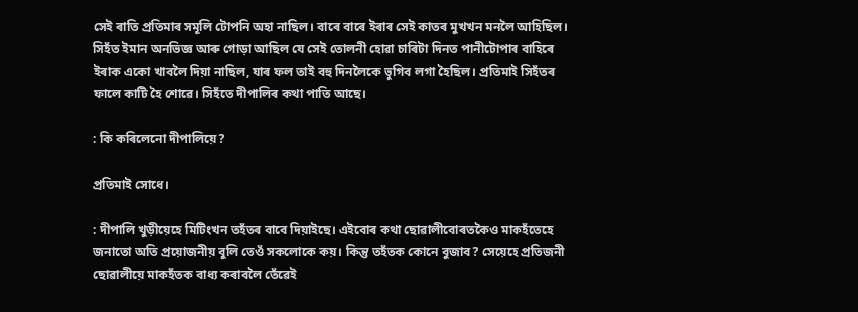সেই ৰাতি প্রতিমাৰ সমূলি টোপনি অহা নাছিল। বাৰে বাৰে ইৰাৰ সেই কাতৰ মুখখন মনলৈ আহিছিল। সিহঁত ইমান অনভিজ্ঞ আৰু গোড়া আছিল যে সেই তোলনী হোৱা চাৰিটা দিনত পানীটোপাৰ বাহিৰে ইৰাক একো খাবলৈ দিয়া নাছিল, যাৰ ফল তাই বহু দিনলৈকে ভুগিব লগা হৈছিল। প্রতিমাই সিহঁতৰ ফালে কাটি হৈ শোৱে। সিহঁতে দীপালিৰ কথা পাতি আছে।

: কি কৰিলেনো দীপালিয়ে?

প্রতিমাই সোধে।

: দীপালি খুড়ীয়েহে মিটিংখন তহঁতৰ বাবে দিয়াইছে। এইবোৰ কথা ছোৱালীবোৰতকৈও মাকহঁতেহে জনাতো অতি প্রয়োজনীয় বুলি তেওঁ সকলোকে কয়। কিন্তু তহঁতক কোনে বুজাব? সেয়েহে প্রতিজনী ছোৱালীয়ে মাকহঁতক বাধ্য কৰাবলৈ তেঁৱেই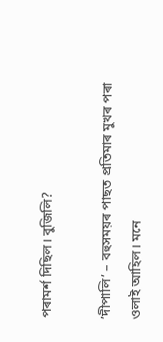পৰামৰ্শ দিছিল। বুজিলি?

’দীপালি’ – বহুসময়ৰ পাছত প্ৰতিমাৰ মুখৰ পৰা ওলাই আহিল। মনে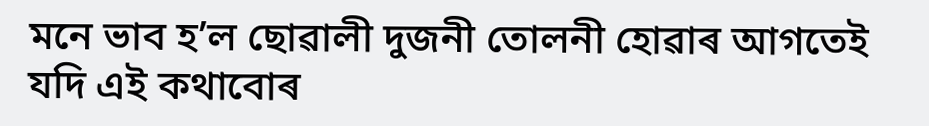মনে ভাব হ’ল ছোৱালী দুজনী তোলনী হোৱাৰ আগতেই যদি এই কথাবোৰ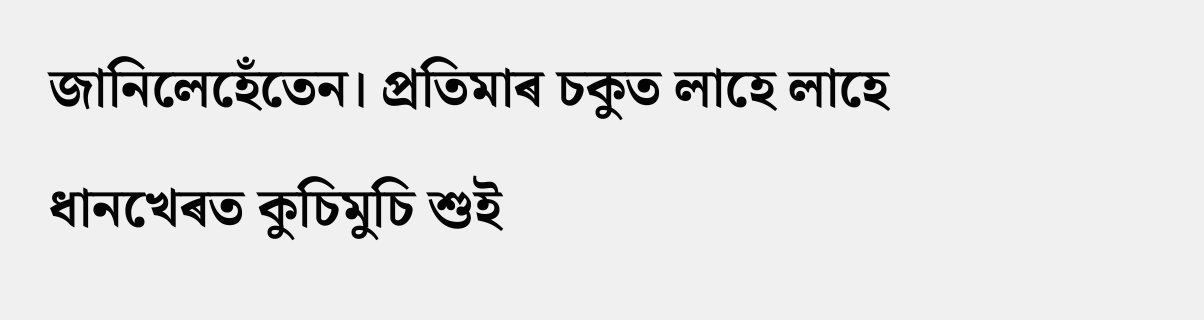জানিলেহেঁতেন। প্রতিমাৰ চকুত লাহে লাহে ধানখেৰত কুচিমুচি শুই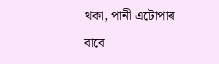থকা, পানী এটোপাৰ বাবে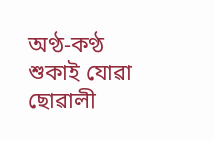অণ্ঠ-কণ্ঠ শুকাই যোৱা ছোৱালী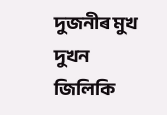দুজনীৰ মুখ দুখন জিলিকি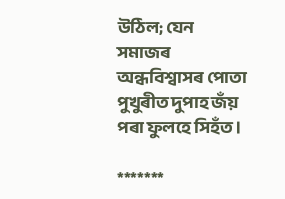উঠিল; যেন সমাজৰ অন্ধবিশ্বাসৰ পোতা পুখুৰীত দুপাহ জঁয় পৰা ফুলহে সিহঁত।

*******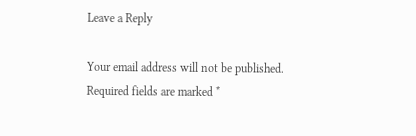Leave a Reply

Your email address will not be published. Required fields are marked *